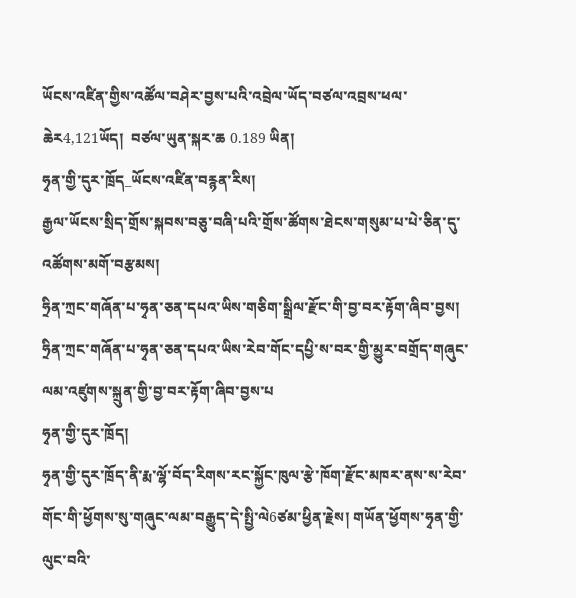ཡོངས་འཛིན་གྱིས་འཚོལ་བཤེར་བྱས་པའི་འབྲེལ་ཡོད་བཙལ་འབྲས་ཕལ་ཆེར4,121ཡོད།  བཙལ་ཡུན་སྐར་ཆ 0.189 ཡིན།
ཧྭན་གྱི་དུར་ཁྲོད_ཡོངས་འཛིན་བརྙན་རིས།
རྒྱལ་ཡོངས་སྲིད་གྲོས་སྐབས་བཅུ་བཞི་པའི་གྲོས་ཚོགས་ཐེངས་གསུམ་པ་པེ་ཅིན་དུ་འཚོགས་མགོ་བརྩམས།
ཧྲིན་ཀྲང་གཞོན་པ་ཧྭན་ཅན་དཔའ་ཡིས་གཅིག་སྒྲིལ་རྫོང་གི་བྱ་བར་རྟོག་ཞིབ་བྱས།
ཧྲིན་ཀྲང་གཞོན་པ་ཧྭན་ཅན་དཔའ་ཡིས་རེབ་གོང་དཔྱི་ས་བར་གྱི་མྱུར་བགྲོད་གཞུང་ལམ་འཛུགས་སྐྲུན་གྱི་བྱ་བར་རྟོག་ཞིབ་བྱས་པ
ཧྭན་གྱི་དུར་ཁྲོད།
ཧྭན་གྱི་དུར་ཁྲོད་ནི་རྨ་ལྷོ་བོད་རིགས་རང་སྐྱོང་ཁུལ་རྩེ་ཁོག་རྫོང་མཁར་ནས་ས་རེབ་གོང་གི་ཕྱོགས་སུ་གཞུང་ལམ་བརྒྱུད་དེ་སྤྱི་ལེ6ཙམ་ཕྱིན་རྗེས། གཡོན་ཕྱོགས་ཧྭན་གྱི་ལུང་བའི་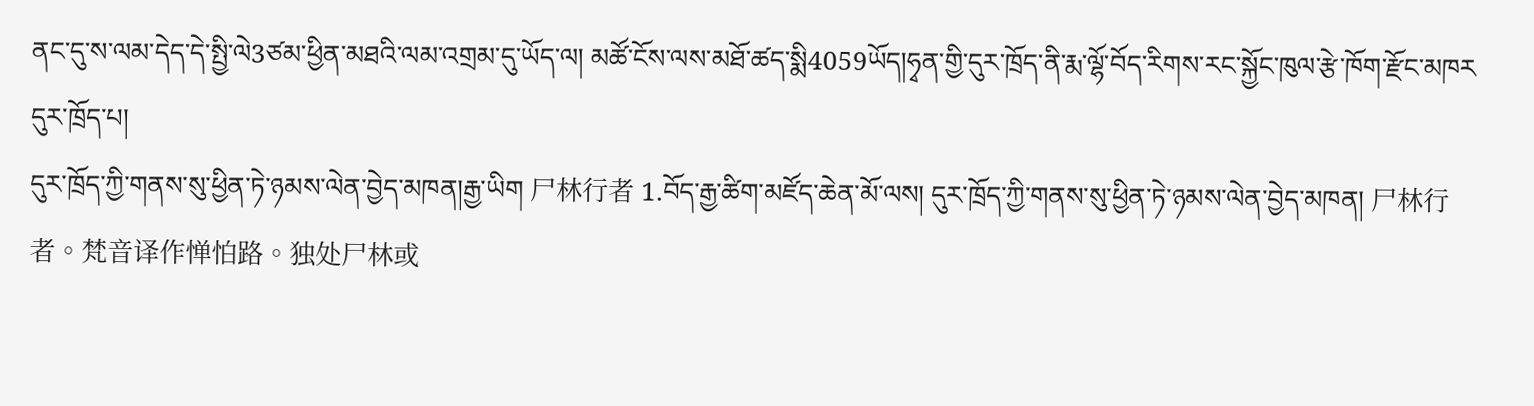ནང་དུ་ས་ལམ་དེད་དེ་སྤྱི་ལེ3ཙམ་ཕྱིན་མཐའི་ལམ་འགྲམ་དུ་ཡོད་ལ། མཚོ་ངོས་ལས་མཐོ་ཚད་སྨི4059ཡོད།ཧྭན་གྱི་དུར་ཁྲོད་ནི་རྨ་ལྷོ་བོད་རིགས་རང་སྐྱོང་ཁུལ་རྩེ་ཁོག་རྫོང་མཁར
དུར་ཁྲོད་པ།
དུར་ཁྲོད་ཀྱི་གནས་སུ་ཕྱིན་ཏེ་ཉམས་ལེན་བྱེད་མཁན།རྒྱ་ཡིག 尸林行者 1.བོད་རྒྱ་ཚིག་མཛོད་ཆེན་མོ་ལས། དུར་ཁྲོད་ཀྱི་གནས་སུ་ཕྱིན་ཏེ་ཉམས་ལེན་བྱེད་མཁན། 尸林行者。梵音译作惮怕路。独处尸林或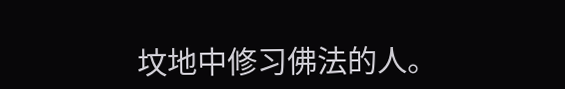坟地中修习佛法的人。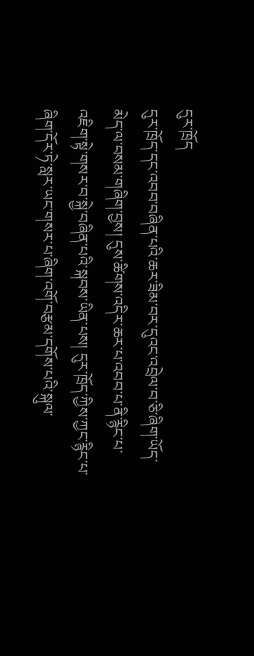དུར་ཁྲོད
དུར་ཁྲོད་དང་འབབ་བཞིན་པའི་ཆར་ཟིམ་བར་དུའང་འབྲེལ་བ་ཅི་ཞིག་ཡོད་མེད་ལ་བསམ་གཞིག་བྱས། དུས་ཚིགས་འདིར་ཆར་པ་འབབ་པ་ནི་རྙིང་པ་འཇིག་སྟེ་གསར་བ་སྐྱེ་བཞིན་པའི་སྐབས་ཡིན་པས། དུར་ཁྲོད་ཀྱིས་ཀྱང་རྙིང་པ་ཞིག་དོར་ཏེ་སླར་ཡང་གསར་པ་ཞིག་འགོ་བརྩམ་དགོས་པའི་སྐུལ་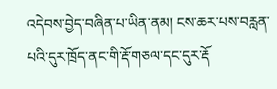འདེབས་བྱེད་བཞིན་པ་ཡིན་ནམ། ངས་ཆར་པས་བརླན་པའི་དུར་ཁྲོད་ནང་གི་རྡོ་གཅལ་དང་དུར་རྡོ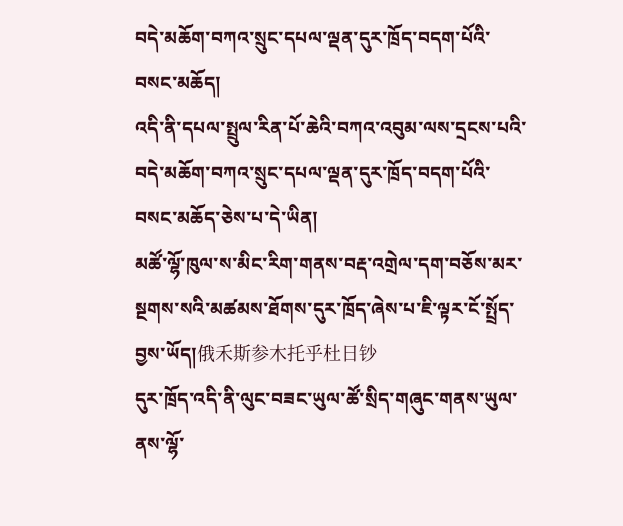བདེ་མཆོག་བཀའ་སྲུང་དཔལ་ལྡན་དུར་ཁྲོད་བདག་པོའི་བསང་མཆོད།
འདི་ནི་དཔལ་སྤྲུལ་རིན་པོ་ཆེའི་བཀའ་འབུམ་ལས་དྲངས་པའི་བདེ་མཆོག་བཀའ་སྲུང་དཔལ་ལྡན་དུར་ཁྲོད་བདག་པོའི་བསང་མཆོད་ཅེས་པ་དེ་ཡིན།
མཚོ་ལྷོ་ཁུལ་ས་མིང་རིག་གནས་བརྡ་འགྲེལ་དག་བཅོས་མར་སྔགས་སའི་མཚམས་ཐོགས་དུར་ཁྲོད་ཞེས་པ་ཇི་ལྟར་ངོ་སྤྲོད་བྱས་ཡོད།俄禾斯参木托乎杜日钞
དུར་ཁྲོད་འདི་ནི་ལུང་བཟང་ཡུལ་ཚོ་སྲིད་གཞུང་གནས་ཡུལ་ནས་ལྷོ་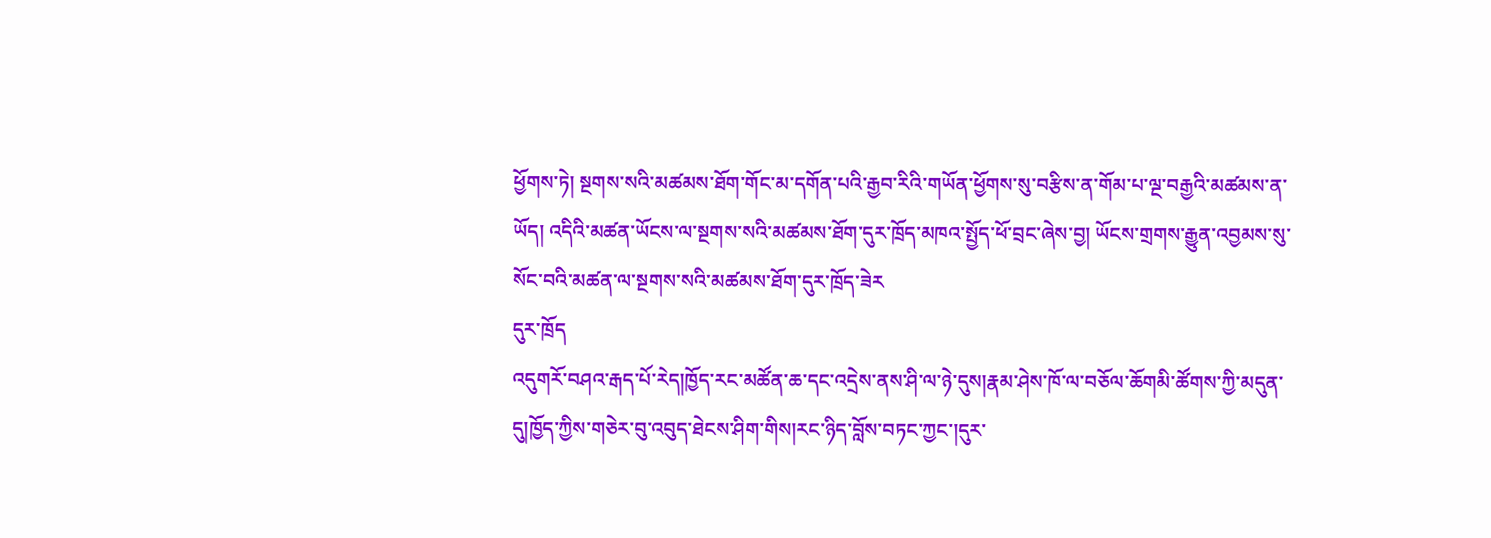ཕྱོགས་ཏེ། སྔགས་སའི་མཚམས་ཐོག་གོང་མ་དགོན་པའི་རྒྱབ་རིའི་གཡོན་ཕྱོགས་སུ་བརྩིས་ན་གོམ་པ་ལྔ་བརྒྱའི་མཚམས་ན་ཡོད། འདིའི་མཚན་ཡོངས་ལ་སྔགས་སའི་མཚམས་ཐོག་དུར་ཁྲོད་མཁའ་སྤྱོད་ཕོ་བྲང་ཞེས་བྱ། ཡོངས་གྲགས་རྒྱུན་འབྱམས་སུ་སོང་བའི་མཚན་ལ་སྔགས་སའི་མཚམས་ཐོག་དུར་ཁྲོད་ཟེར
དུར་ཁྲོད
འདུགརོ་བཤའ་རྒད་པོ་རེད།ཁྱོད་རང་མཚོན་ཆ་དང་འདྲེས་ནས་ཤི་ལ་ཉེ་དུས།རྣམ་ཤེས་ཁོ་ལ་བཅོལ་ཆོགམི་ཚོགས་ཀྱི་མདུན་དུ།ཁྱོད་ཀྱིས་གཅེར་བུ་འབུད་ཐེངས་ཤིག་གིས།རང་ཉིད་བློས་བཏང་ཀྱང་།དུར་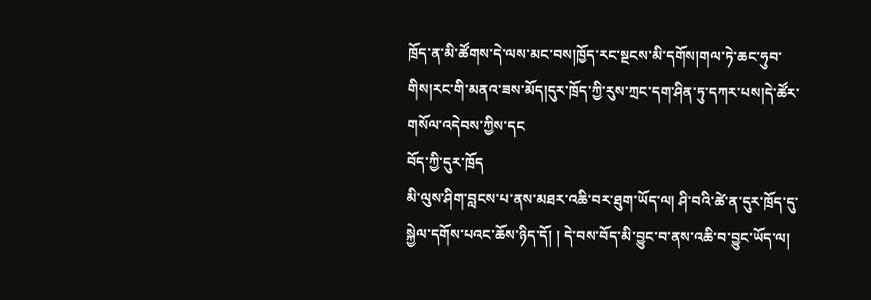ཁྲོད་ན་མི་ཚོགས་དེ་ལས་མང་བས།ཁྱོད་རང་སྔངས་མི་དགོས།གལ་ཏེ་ཆང་ཧུབ་གིས།རང་གི་མནའ་ཟས་མོད།དུར་ཁྲོད་ཀྱི་རུས་ཀྲང་དག་ཤིན་ཏུ་དཀར་པས།དེ་ཚོར་གསོལ་འདེབས་ཀྱིས་དང
བོད་ཀྱི་དུར་ཁྲོད
མི་ལུས་ཤིག་བླངས་པ་ནས་མཐར་འཆི་བར་ཐུག་ཡོད་ལ། ཤི་བའི་ཚེ་ན་དུར་ཁྲོད་དུ་སྐྱེལ་དགོས་པའང་ཆོས་ཉིད་དོ། ། དེ་བས་བོད་མི་བྱུང་བ་ནས་འཆི་བ་བྱུང་ཡོད་ལ།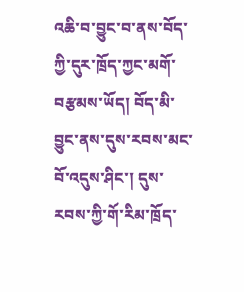འཆི་བ་བྱུང་བ་ནས་བོད་ཀྱི་དུར་ཁྲོད་ཀྱང་མགོ་བརྩམས་ཡོད། བོད་མི་བྱུང་ནས་དུས་རབས་མང་བོ་འདུས་ཤིང་། དུས་རབས་ཀྱི་གོ་རིམ་ཁྲོད་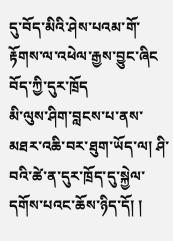དུ་བོད་མིའི་ཤེས་པའམ་གོ་རྟོགས་ལ་འཕེལ་རྒྱས་བྱུང་ཞིང
བོད་ཀྱི་དུར་ཁྲོད
མི་ལུས་ཤིག་བླངས་པ་ནས་མཐར་འཆི་བར་ཐུག་ཡོད་ལ། ཤི་བའི་ཚེ་ན་དུར་ཁྲོད་དུ་སྐྱེལ་དགོས་པའང་ཆོས་ཉིད་དོ། །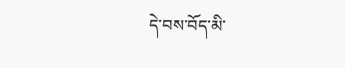དེ་བས་བོད་མི་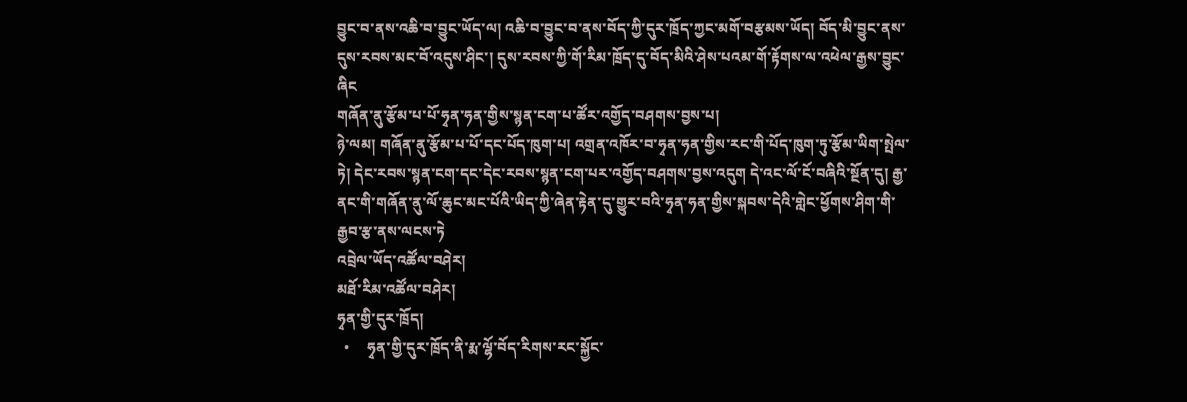བྱུང་བ་ནས་འཆི་བ་བྱུང་ཡོད་ལ། འཆི་བ་བྱུང་བ་ནས་བོད་ཀྱི་དུར་ཁྲོད་ཀྱང་མགོ་བརྩམས་ཡོད། བོད་མི་བྱུང་ནས་དུས་རབས་མང་བོ་འདུས་ཤིང་། དུས་རབས་ཀྱི་གོ་རིམ་ཁྲོད་དུ་བོད་མིའི་ཤེས་པའམ་གོ་རྟོགས་ལ་འཕེལ་རྒྱས་བྱུང་ཞིང
གཞོན་ནུ་རྩོམ་པ་པོ་ཧྭན་ཧན་གྱིས་སྙན་ངག་པ་ཚོར་འགྱོད་བཤགས་བྱས་པ།
ཉེ་ལམ། གཞོན་ནུ་རྩོམ་པ་པོ་དང་པོད་ཁུག་པ། འགྲན་འཁོར་བ་ཧྭན་ཧན་གྱིས་རང་གི་པོད་ཁུག་ཏུ་རྩོམ་ཡིག་སྤེལ་ཏེ། དེང་རབས་སྙན་ངག་དང་དེང་རབས་སྙན་ངག་པར་འགྱོད་བཤགས་བྱས་འདུག དེ་འང་ལོ་ངོ་བཞིའི་སྔོན་དུ། རྒྱ་ནང་གི་གཞོན་ནུ་ལོ་ཆུང་མང་པོའི་ཡིད་ཀྱི་ཞེན་རྟེན་དུ་གྱུར་བའི་ཧྭན་ཧན་གྱིས་སྐབས་དེའི་གླེང་ཕྱོགས་ཤིག་གི་རྒྱབ་རྩ་ནས་ལངས་ཏེ
འབྲེལ་ཡོད་འཚོལ་བཤེར།
མཐོ་རིམ་འཚོལ་བཤེར།
ཧྭན་གྱི་དུར་ཁྲོད།
  •     ཧྭན་གྱི་དུར་ཁྲོད་ནི་རྨ་ལྷོ་བོད་རིགས་རང་སྐྱོང་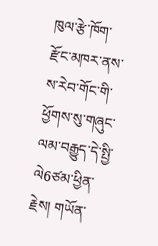ཁུལ་རྩེ་ཁོག་རྫོང་མཁར་ནས་ས་རེབ་གོང་གི་ཕྱོགས་སུ་གཞུང་ལམ་བརྒྱུད་དེ་སྤྱི་ལེ6ཙམ་ཕྱིན་རྗེས། གཡོན་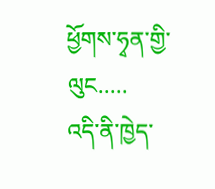ཕྱོགས་ཧྭན་གྱི་ལུང.....
འདི་ནི་ཁྱེད་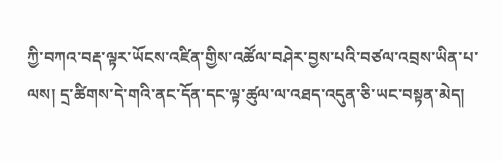ཀྱི་བཀའ་བརྡ་ལྟར་ཡོངས་འཛིན་གྱིས་འཚོལ་བཤེར་བྱས་པའི་བཙལ་འབྲས་ཡིན་པ་ལས། དྲ་ཚིགས་དེ་གའི་ནང་དོན་དང་ལྟ་ཚུལ་ལ་འཐད་འདུན་ཅི་ཡང་བསྟན་མེད།